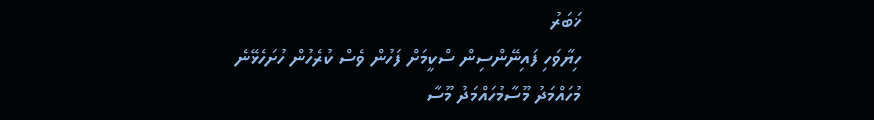ޚަބަރު
ހިޔާވަހި ފައިނޭންސިން ސްކީމަށް ފަހުން ވެސް ކުރެހުން ހުށަހެޅޭނެ
މުހައްމަދު މޫސާމުހައްމަދު މޫސާ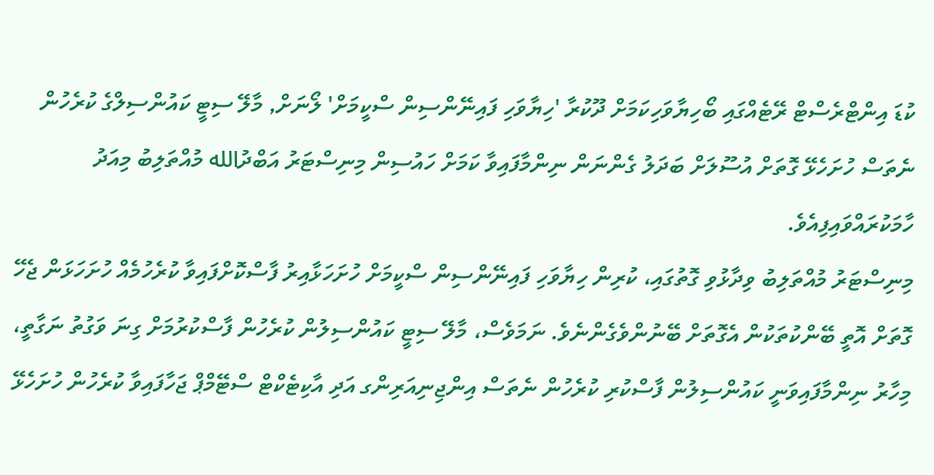ކުޑަ އިންޓްރެސްޓް ރޭޓެއްގައި ބޯހިޔާވަހިކަމަށް ދޫކުރާ 'ހިޔާވަހި ފައިނޭންސިން ސްކީމަށް' ލޯނަށް, މާލޭ ސިޓީ ކައުންސިލްގެ ކުރެހުން ނެތަސް ހުށަހެޅޭ ގޮތަށް އުސޫލަށް ބަދަލު ގެންނަން ނިންމާފައިވާ ކަމަށް ހައުސިން މިނިސްޓަރު އަބްދުالله މުއްތަލިބު މިއަދު ހާމަކުރައްވައިފިއެވެ.
މިނިސްޓަރު މުއްތަލިބު ވިދާޅުވި ގޮތުގައި، ކުރިން ހިޔާވަހި ފައިނޭންސިން ސްކީމަށް ހުށަހަޅާއިރު ފާސްކޮށްފައިވާ ކުރެހުމެއް ހުށަހަޅަން ޖެހޭ ގޮތަށް އޮތީ ބޭންކުތަކުން އެގޮތަށް ބޭނުންވެގެންނެވެ. ނަމަވެސް، މާލޭ ސިޓީ ކައުންސިލުން ކުރެހުން ފާސްކުރުމަށް ގިނަ ވަގުތު ނަގާތީ، މިހާރު ނިންމާފައިވަނީ ކައުންސިލުން ފާސްކުރި ކުރެހުން ނެތަސް އިންޖިނިއަރިންގ އަދި އާކިޓެކްޓް ސްޓޭމްޕް ޖަހާފައިވާ ކުރެހުން ހުށަހެޅޭ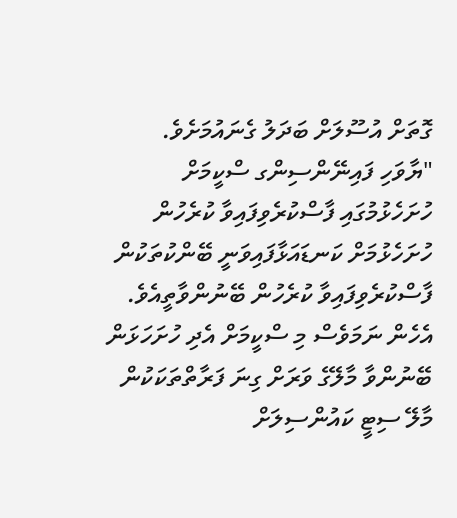ގޮތަށް އުސޫލަށް ބަދަލު ގެނައުމަށެވެ.
"ޔާވަހި ފައިނޭންސިންގ ސްކީމަށް ހުށަހެޅުމުގައި ފާސްކުރެވިފައިވާ ކުރެހުން ހުށަހެޅުމަށް ކަނޑައަޅާފައިވަނީ ބޭންކުތަކުން ފާސްކުރެވިފައިވާ ކުރެހުން ބޭނުންވާތީއެވެ. އެހެން ނަމަވެސް މި ސްކީމަށް އެދި ހުށަހަޅަން ބޭނުންވާ މާލޭގެ ވަރަށް ގިނަ ފަރާތްތަކަކުން މާލޭ ސިޓީ ކައުންސިލަށް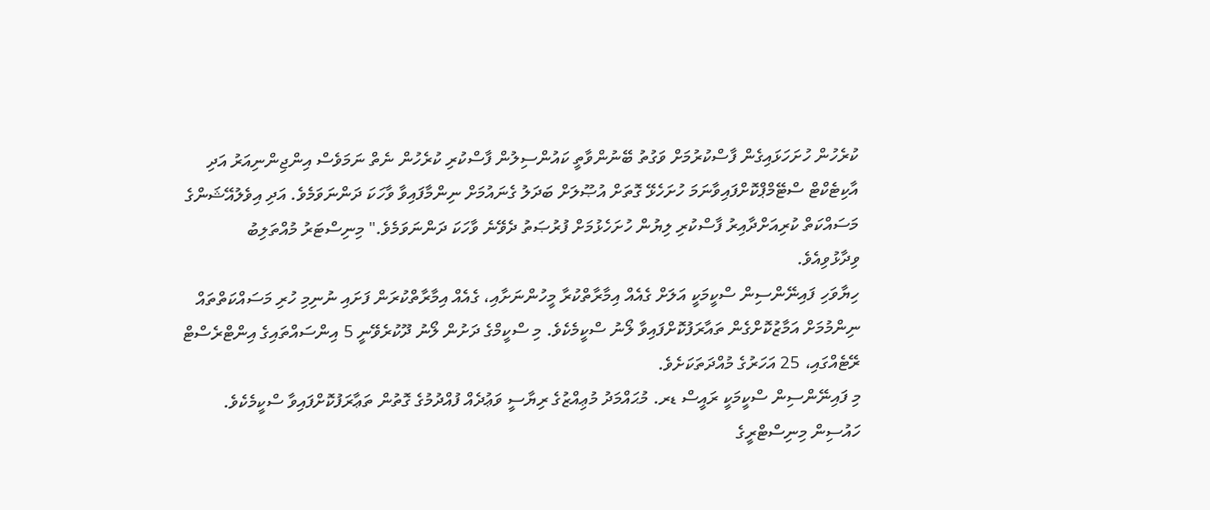ކުރެހުން ހުށަހަޅައިގެން ފާސްކުރުމަށް ވަގުތު ބޭނުންވާތީ ކައުންސިލުން ފާސްކުރި ކުރެހުން ނެތް ނަމަވެސް އިންޖިންނިއަރު އަދި އާކިޓެކްޓް ސްޓޭމްޕްކޮށްފައިވާނަމަ ހުށަހެޅޭ ގޮތަށް އުޞޫލަށް ބަދަލު ގެނައުމަށް ނިންމާފައިވާ ވާހަކަ ދަންނަވަމެވެ. އަދި އިވެލުއޭޝަންގެ މަސައްކަތް ކުރިއަށްދާއިރު ފާސްކުރި ލިޔުން ހުށަހެޅުމަށް ފުރުޞަތު ދެވޭނެ ވާހަކަ ދަންނަވަމެވެ." މިނިސްޓަރު މުއްތަލިބު ވިދާޅުވިއެވެ.
ހިޔާވަހި ފައިނޭންސިން ސްކީމަކީ އަލަށް ގެއެއް އިމާރާތްކުރާ މީހުންނަށާއި، ގެއެއް އިމާރާތްކުރަން ފަށައި ނުނިމި ހުރި މަސައްކަތްތައް ނިންމުމަށް އަމާޒުކޮށްގެން ތައާރަފުކޮށްފައިވާ ލޯނު ސްކީމެކެވެ. މި ސްކީމްގެ ދަށުން ލޯނު ދޫކުރެވޭނީ 5 އިންސައްތައިގެ އިންޓްރެސްޓް ރޭޓެއްގައި، 25 އަހަރުގެ މުއްދަތަކަށެވެ.
މި ފައިނޭންސިން ސްކީމަކީ ރައީސް ޑރ. މުޙައްމަދު މުޢިއްޒުގެ ރިޔާސީ ވަޢުދެއް ފުއްދުމުގެ ގޮތުން ތަޢާރަފުކޮށްފައިވާ ސްކީމެކެވެ. ހައުސިން މިނިސްޓްރީގެ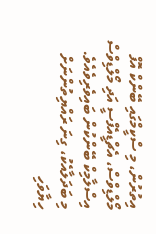އިތުރުން، މި ސްކީމްގައި ބޭންކް އޮފް މޯލްޑިވްސް، އެޗްޑީއެފްސީ އަދި މޯލްޑިވްސް އިސްލާމިކް ބޭންކުން ބައިވެރިވެއެވެ.
މި ބަދަލާއެކު، ގިނަ ރައްޔިތުންނަށް ހިޔާވަހި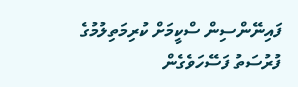ފައިނޭންސިން ސްކީމަށް ކުރިމަތިލުމުގެ ފުރުސަތު ފަސޭހަވެގެން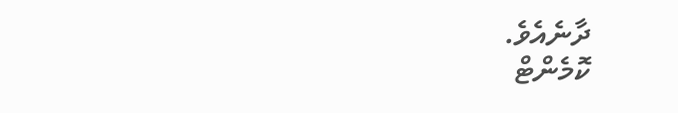ދާނެއެވެ.
ކޮމެންޓް